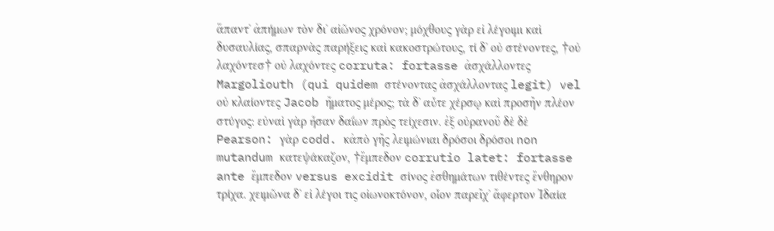ἅπαντ᾽ ἀπήμων τὸν δι᾽ αἰῶνος χρόνον; μόχθους γὰρ εἰ λέγοιμι καὶ δυσαυλίας, σπαρνὰς παρήξεις καὶ κακοστρώτους, τί δ᾽ οὐ στένοντες, †οὐ λαχόντεσ† οὐ λαχόντες corruta: fortasse ἀσχάλλοντες Margoliouth (qui quidem στένοντας ἀσχάλλοντας legit) vel οὐ κλαίοντες Jacob ἤματος μέρος; τὰ δ᾽ αὖτε χέρσῳ καὶ προσῆν πλέον στύγος: εὐναὶ γὰρ ἦσαν δαΐων πρὸς τείχεσιν. ἐξ οὐρανοῦ δὲ δὲ Pearson: γὰρ codd. κἀπὸ γῆς λειμώνιαι δρόσοι δρόσοι non mutandum κατεψάκαζον, †ἔμπεδον corrutio latet: fortasse ante ἔμπεδον versus excidit σίνος ἐσθημάτων τιθέντες ἔνθηρον τρίχα. χειμῶνα δ᾽ εἰ λέγοι τις οἰωνοκτόνον, οἷον παρεῖχ᾽ ἄφερτον Ἰδαία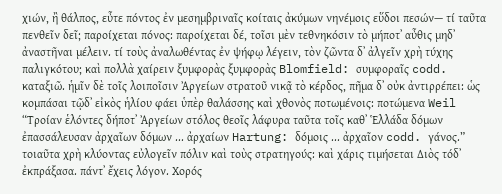χιών, ἢ θάλπος, εὖτε πόντος ἐν μεσημβριναῖς κοίταις ἀκύμων νηνέμοις εὕδοι πεσών— τί ταῦτα πενθεῖν δεῖ; παροίχεται πόνος: παροίχεται δέ, τοῖσι μὲν τεθνηκόσιν τὸ μήποτ᾽ αὖθις μηδ᾽ ἀναστῆναι μέλειν. τί τοὺς ἀναλωθέντας ἐν ψήφῳ λέγειν, τὸν ζῶντα δ᾽ ἀλγεῖν χρὴ τύχης παλιγκότου; καὶ πολλὰ χαίρειν ξυμφορὰς ξυμφορὰς Blomfield: συμφοραῖς codd. καταξιῶ. ἡμῖν δὲ τοῖς λοιποῖσιν Ἀργείων στρατοῦ νικᾷ τὸ κέρδος, πῆμα δ᾽ οὐκ ἀντιρρέπει: ὡς κομπάσαι τῷδ᾽ εἰκὸς ἡλίου φάει ὑπὲρ θαλάσσης καὶ χθονὸς ποτωμένοις: ποτώμενα Weil “Τροίαν ἑλόντες δήποτ᾽ Ἀργείων στόλος θεοῖς λάφυρα ταῦτα τοῖς καθ᾽ Ἑλλάδα δόμων ἐπασσάλευσαν ἀρχαῖων δόμων ... ἀρχαίων Hartung: δόμοις ... ἀρχαῖον codd. γάνος.” τοιαῦτα χρὴ κλύοντας εὐλογεῖν πόλιν καὶ τοὺς στρατηγούς: καὶ χάρις τιμήσεται Διὸς τόδ᾽ ἐκπράξασα. πάντ᾽ ἔχεις λόγον. Χορός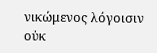νικώμενος λόγοισιν οὐκ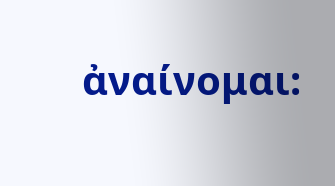ἀναίνομαι: